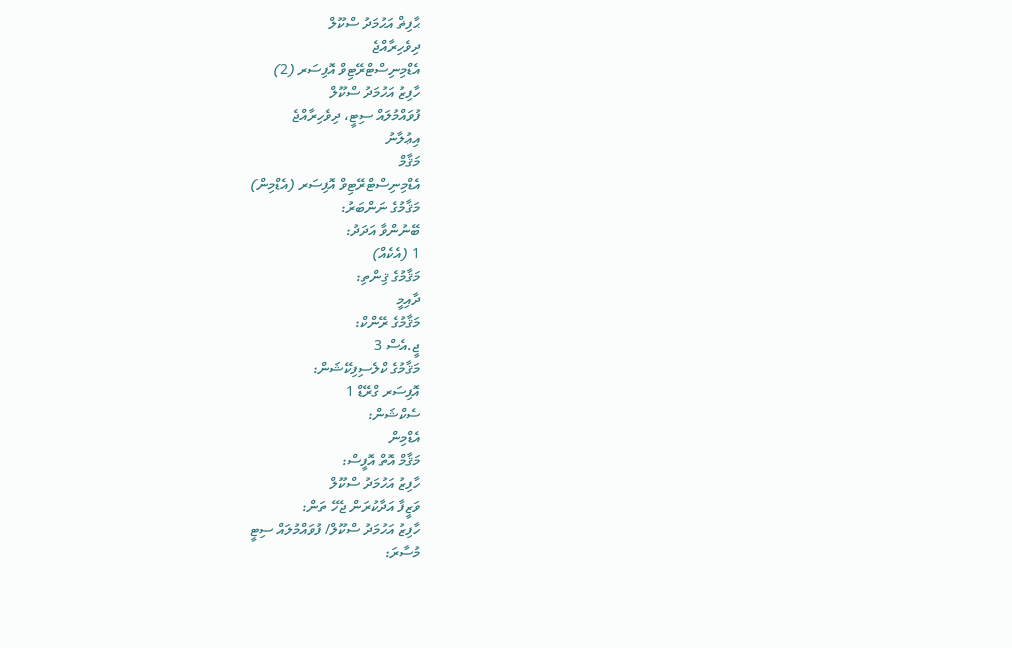ޙާފިޡް އަޙުމަދު ސްކޫލް
ދިވެހިރާއްޖެ
އެޑްމިނިސްޓްރޭޓިވް އޮފިސަރ (2)
ހާފިޒު އަހުމަދު ސްކޫލް
ފުވައްމުލައް ސިޓީ، ދިވެހިރާއްޖެ
އިޢުލާނު
މަޤާމް
އެޑްމިނިސްޓްރޭޓިވް އޮފިސަރ (އެޑްމިން)
މަޤާމުގެ ނަންބަރު:
ބޭނުންވާ އަދަދު:
1 (އެކެއް)
މަޤާމުގެ ޤިންތި:
ދާއިމީ
މަޤާމުގެ ރޭންކް:
ޖީ.އެސް 3
މަޤާމުގެ ކްލެސިފިކޭޝަން:
އޮފިސަރ ގްރޭޑް 1
ސެކްޝަން:
އެޑްމިން
މަޤާމް އޮތް އޮފީސް:
ހާފިޒު އަހުމަދު ސްކޫލް
ވަޒީފާ އަދާކުރަން ޖެހޭ ތަން:
ހާފިޒު އަހުމަދު ސްކޫލް/ ފުވައްމުލައް ސިޓީ
މުސާރަ: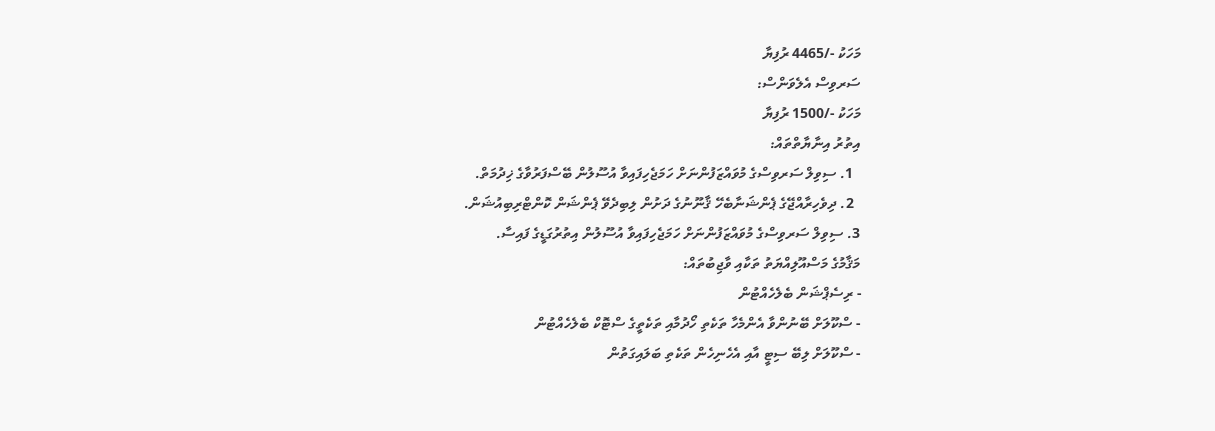މަހަކު -/4465 ރުފިޔާ
ސަރވިސް އެލެވަންސް:
މަހަކު -/1500 ރުފިޔާ
އިތުރު އިނާޔާތްތައް:
  1. ސިވިލް ސަރވިސްގެ މުވައްޒަފުންނަށް ހަމަޖެހިފައިވާ އުސޫލުން ބޭސްފަރުވާގެ ޚިދުމަތް.
  2. ދިވެހިރާއްޖޭގެ ޕެންޝަނާބެހޭ ޤާނޫނުގެ ދަށުން ލިބިދެވޭ ޕެންޝަން ކޮންޓްރިބިއުޝަން.
3. ސިވިލް ސަރވިސްގެ މުވައްޒަފުންނަށް ހަމަޖެހިފައިވާ އުސޫލުން އިތުރުގަޑީގެ ފައިސާ.
މަޤާމުގެ މަސްއޫލިއްޔަތު ތަކާއި ވާޖިބުތައް:
- ރިސެޕްޝަން ބެލެހެއްޓުން
- ސްކޫލަށް ބޭނުންވާ އެންމެހާ ތަކެތި ހޯދުމާއި ތަކެތީގެ ސްޓޮކް ބެލެހެއްޓުން
- ސްކޫލަށް ލިބޭ ސިޓީ އާއި އެހެނިހެން ތަކެތި ބަލައިގަތުން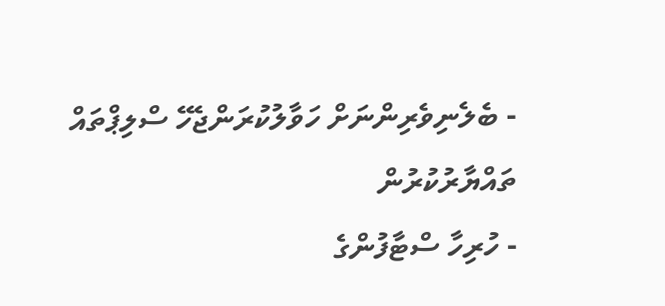- ބެލެނިވެރިންނަށް ހަވާލުކުރަންޖެހޭ ސްލިޕްތައް ތައްޔާރުކުރުން
- ހުރިހާ ސްޓާފުންގެ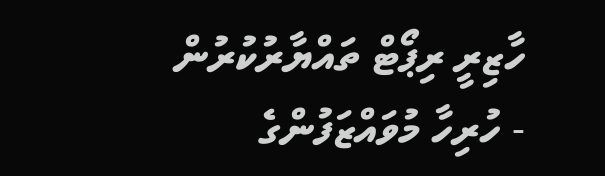ހާޒިރީ ރިޕޯޓް ތައްޔާރުކުރުން
- ހުރިހާ މުވައްޒަފުންގެ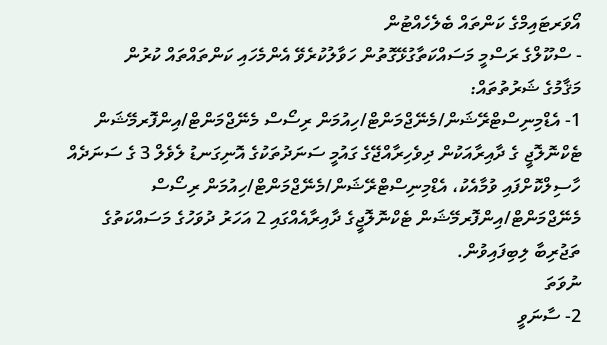އޯވަރޓައިމްގެ ކަންތައް ބެލެހެއްޓުން
- ސްކޫލްގެ ރަސްމީ މަސައްކަތާގުޅޭގޮތުން ހަވާލުކުރެވޭ އެންމެހައި ކަންތައްތައް ކުރުން
މަޤާމުގެ ޝަރުތުތައް:
1- އެޑްމިނިސްޓްރޭޝަން/މެނޭޖްމަންޓް/ހިއުމަން ރިސޯސް މެނޭޖްމަންޓް/އިންފޮރމޭޝަން ޓެކްނޮލޮޖީ ގެ ދާއިރާއަކުން ދިވެހިރާއްޖޭގެ ގައުމީ ސަނަދުތަކުގެ އޮނިގަނޑު ލެވެލް 3 ގެ ސަނަދެއް ހާސިލްކޮށްފައި ވުމާއެކު، އެޑްމިނިސްޓްރޭޝަން/މެނޭޖްމަންޓް/ހިއުމަން ރިސޯސް މެނޭޖްމަންޓް/އިންފޮރމޭޝަން ޓެކްނޮލޮޖީގެ ދާއިރާއެއްގައި 2 އަހަރު ދުވަހުގެ މަސައްކަތުގެ ތަޖުރިބާ ލިބިފައިވުން.
ނުވަތަ
2- ސާނަވީ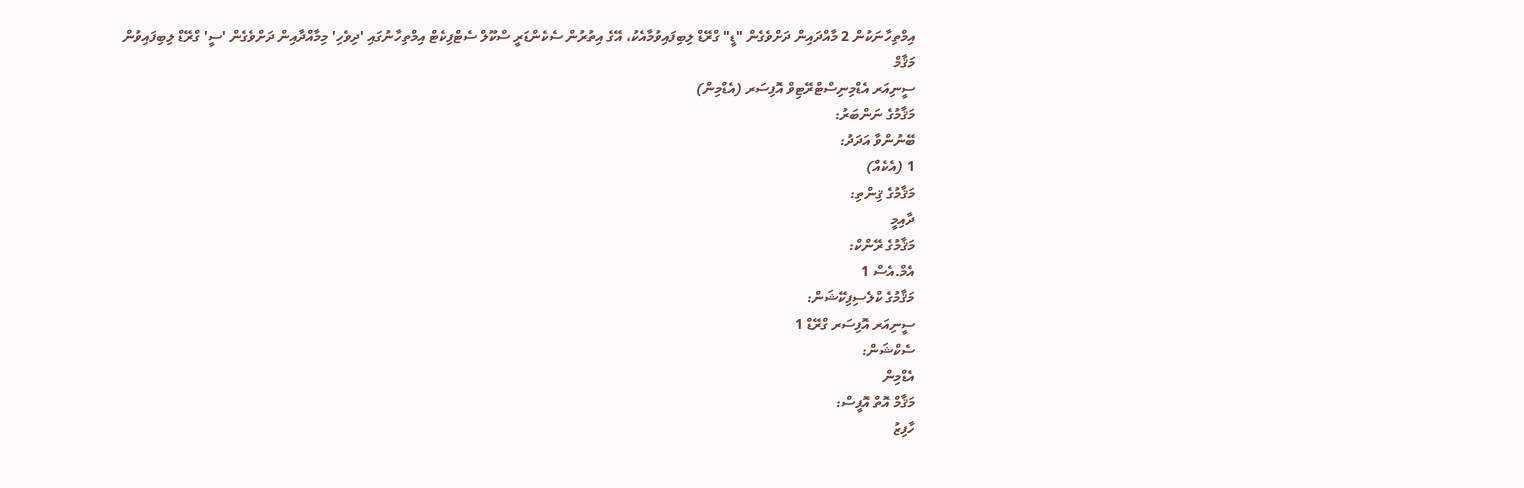އިމްތިހާނަކުން 2 މާއްދައިން ދަށްވެގެން "ޑީ" ގްރޭޑް ލިބިފައިވުމާއެކު، އޭގެ އިތުރުން ސެކެންޑަރީ ސްކޫލް ސެޓްފިކެޓް އިމްތިހާނުގައި 'ދިވެހި' މިމާއްދާއިން ދަށްވެގެން 'ސީ' ގްރޭޑް ލިބިފައިވުން
މަޤާމް
ސީނިއަރ އެޑްމިނިސްޓްރޭޓިވް އޮފިސަރ (އެޑްމިން)
މަޤާމުގެ ނަންބަރު:
ބޭނުންވާ އަދަދު:
1 (އެކެއް)
މަޤާމުގެ ޤިންތި:
ދާއިމީ
މަޤާމުގެ ރޭންކް:
އެމް.އެސް 1
މަޤާމުގެ ކްލެސިފިކޭޝަން:
ސީނިއަރ އޮފިސަރ ގްރޭޑް 1
ސެކްޝަން:
އެޑްމިން
މަޤާމް އޮތް އޮފީސް:
ހާފިޒު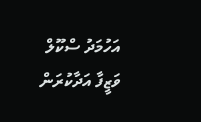އަހުމަދު ސްކޫލް
ވަޒީފާ އަދާކުރަން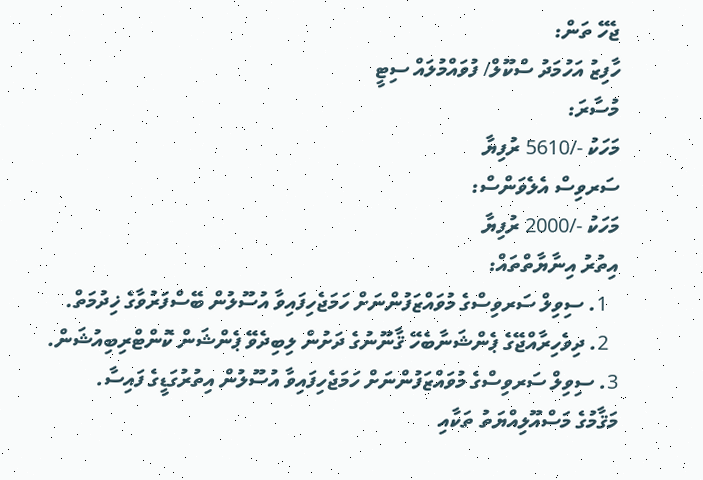ޖެހޭ ތަން:
ހާފިޒު އަހުމަދު ސްކޫލް/ ފުވައްމުލައް ސިޓީ
މުސާރަ:
މަހަކު -/5610 ރުފިޔާ
ސަރވިސް އެލެވަންސް:
މަހަކު -/2000 ރުފިޔާ
އިތުރު އިނާޔާތްތައް:
  1. ސިވިލް ސަރވިސްގެ މުވައްޒަފުންނަށް ހަމަޖެހިފައިވާ އުސޫލުން ބޭސްފަރުވާގެ ޚިދުމަތް.
  2. ދިވެހިރާއްޖޭގެ ޕެންޝަނާބެހޭ ޤާނޫނުގެ ދަށުން ލިބިދެވޭ ޕެންޝަން ކޮންޓްރިބިއުޝަން.
3. ސިވިލް ސަރވިސްގެ މުވައްޒަފުންނަށް ހަމަޖެހިފައިވާ އުސޫލުން އިތުރުގަޑީގެ ފައިސާ.
މަޤާމުގެ މަސްއޫލިއްޔަތު ތަކާއި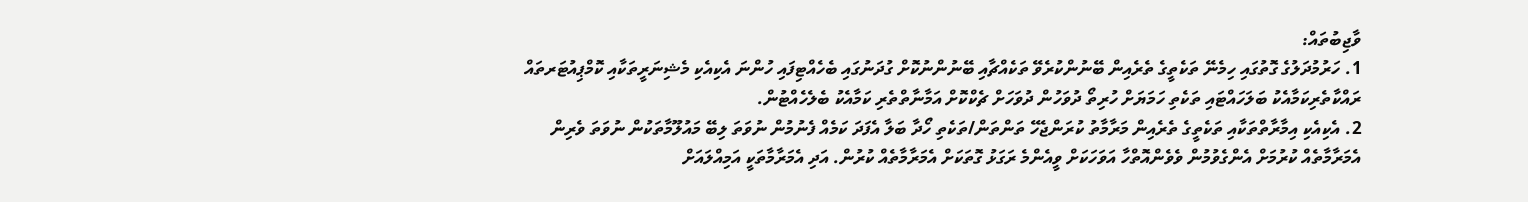ވާޖިބުތައް:
1. ހަރުމުދަލުގެ ގޮތުގައި ހިމެނޭ ތަކެތީގެ ތެރެއިން ބޭނުންކުރެވޭ ތަކެއްޗާއި ބޭނުންނުކޮށް ގުދަނުގައި ބެހެއްޓިފައި ހުންނަ އެކިއެކި މެޝިނަރީތަކާއި ކޮމްޕިއުޓަރތައް ރައްކާތެރިކަމާއެކު ބަލަހައްޓައި ތަކެތި ހަމަޔަށް ހުރިތޯ ދުވަހުން ދުވަހަށް ޗެކްކޮށް އަމާނާތްތެރި ކަމާއެކު ބެލެހެއްޓުން.
2. އެކިއެކި އިމާރާތްތަކާއި ތަކެތީގެ ތެރެއިން މަރާމާތު ކުރަންޖެހޭ ތަންތަން/ތަކެތި ހޯދާ ބަލާ އެފަދަ ކަމެއް ފެނުމުން ނުވަތަ ލިބޭ މައުލޫމާތަކުން ނުވަތަ ވެރިން އެމަރާމާތެއް ކުރުމަށް އެންގެވުމުން ވެވެންއޮތްހާ އަވަހަކަށް ވީއެންމެ ރަގަޅު ގޮތަކަށް އެމަރާމާތެއް ކުރުން. އަދި އެމަރާމާތަކީ އަމިއްލައަށް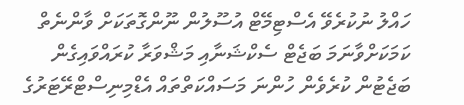ހައްލު ނުކުރެވޭ އެސްޓިމޭޓް އުސޫލުން ނޫންގޮތަކަށް ވާންނެތް ކަމަކަށްވާނަމަ ބަޖެޓް ސެކްޝަނާއި މަޝްވަރާ ކުރައްވައިގެން ބަޖެޓުން ކުރެވެން ހުންނަ މަސައްކަތްތައް އެޑްމިނިސްޓްރޭޓަރުގެ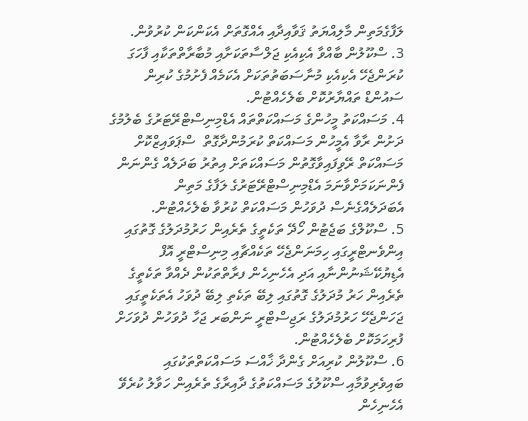ލަފާގެމަތިން މާލިއްޔަތު ޤަވާއިދާއި އެއްގޮތަށް އެކަންކަން ކުރުވުން.
3. ސްކޫލުން ބާއްވާ އެކިއެކި ޖަލްސާތަކަށާއި މުބާރާތްތަކާއި ފާހަގަ ކުރަންޖެހޭ އެކިއެކި މުނާސަބަތުތަކަށް އެކަމެއް ފެށުމުގެ ކުރިން ސައުންޑް ތައްޔާރުކޮށް ބެލެހެއްޓުން.
4. މަސައްކަތު މީހުންގެ މަސައްކަތްތައް އެޑްމިނިސްޓްރޭޓަރުގެ ބެލުމުގެ ދަށުން ރާވާ އެމީހުން މަސައްކަތް ކުރަމުންދާގޮތް  ސްޕަވައިޒްކޮށް މަސައްކަތް ރޭވިފައިވާގޮތުން މަސައްކަތަށް އިތުރު ބަދަލެއް ގެންނަން ފެންނަކަމަށްވާނަމަ އެޑްމިނިސްޓްރޭޓަރުގެ ލަފާގެ މަތިން އެބަދަލެއްގެނެސް ދުވަހުން މަސައްކަތް ކުރުވާ ބެލެހެއްޓުން.
5. ސްކޫލްގެ ބަޖެޓުން ހޯދޭ ތަކެތީގެ ތެރެއިން ހަރުމުދަލުގެ ގޮތުގައި އިންވެނޓްރީގައި ހިމަނަންޖެހޭ ތަކެއްޗާއި މިނިސްޓްރީ އޮފް  އެޑިޔުކޭޝަނުންނާއި އަދި އެހެނިހެން ފރާތްތަކުން ދެއްވާ ތަކެތީގެ ތެރެއިން ހަރު މުދަލުގެ ގޮތުގައި ލިބޭ ތަކެތި ލިބޭ ދުވަހު އެތަކެތީގައި ޖަހަންޖެހޭ ހަރުމުދަލުގެ ރަޖިސްޓްރީ ނަންބަރ ޖަހާ ދުވަހުން ދުވަހަށް ފުރިހަމަކޮށް ބެލެހެއްޓުން.
6. ސްކޫލުން ކުރިއަށް ގެންދާ ޚާއްސަ މަސައްކަތްތަކުގައި ބައިވެރިވުމާއި ސްކޫލުގެ މަސައްކަތުގެ ދާއިރާގެ ތެރެއިން ހަވާލު ކުރެވޭ އެހެނިހެން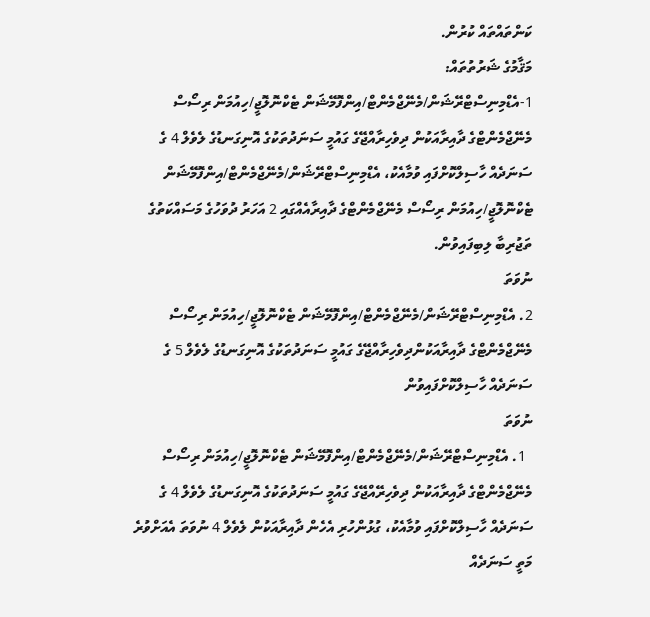ކަންތައްތައް ކުރުން.
މަޤާމުގެ ޝަރުތުތައް:
1-އެޑްމިނިސްޓްރޭޝަން/މެނޭޖްމެންޓް/އިންފޮމޭޝަން ޓެކްނޮލޮޖީ/ހިއުމަން ރިސޯސް މެނޭޖްމެންޓްގެ ދާއިރާއަކުން ދިވެހިރާއްޖޭގެ ގައުމީ ސަނަދުތަކުގެ އޮނިގަނޑުގެ ލެވެލް 4 ގެ ސަނަދެއް ހާސިލްކޮށްފައި ވުމާއެކު، އެޑްމިނިސްޓްރޭޝަން/މެނޭޖްމެންޓް/އިންފޮމޭޝަން ޓެކްނޮލޮޖީ/ހިއުމަން ރިސޯސް މެނޭޖްމެންޓްގެ ދާއިރާއެއްގައި 2 އަހަރު ދުވަހުގެ މަސައްކަތުގެ ތަޖުރިބާ ލިބިފައިވުން.
ނުވަތަ
2. އެޑްމިނިސްޓްރޭޝަން/މެނޭޖްމެންޓް/އިންފޮމޭޝަން ޓެކްނޮލޮޖީ/ހިއުމަން ރިސޯސް މެނޭޖްމެންޓްގެ ދާއިރާއަކުންދިވެހިރާއްޖޭގެ ގައުމީ ސަނަދުތަކުގެ އޮނިގަނޑުގެ ލެވެލް 5 ގެ ސަނަދެއް ހާސިލްކޮށްފައިވުން
ނުވަތަ
  1. އެޑްމިނިސްޓްރޭޝަން/މެނޭޖްމެންޓް/އިންފޮމޭޝަން ޓެކްނޮލޮޖީ/ހިއުމަން ރިސޯސް މެނޭޖްމެންޓްގެ ދާއިރާއަކުން ދިވެހިރޭއްޖޭގެ ގައުމީ ސަނަދުތަކުގެ އޮނިގަނޑުގެ ލެވެލް 4 ގެ ސަނަދެއް ހާސިލްކޮށްފައި ވުމާއެކު، ގުޅުންހުރި އެހެން ދާއިރާއަކުން ލެވެލް 4 ނުވަތަ އެއަށްވުރެ މަތީ ސަނަދެއް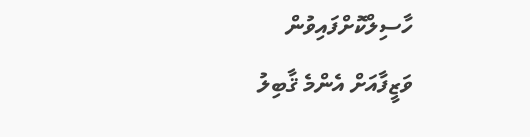ހާސިލްކޮށްފައިވުން
ވަޒީފާއަށް އެންމެ ޤާބިލު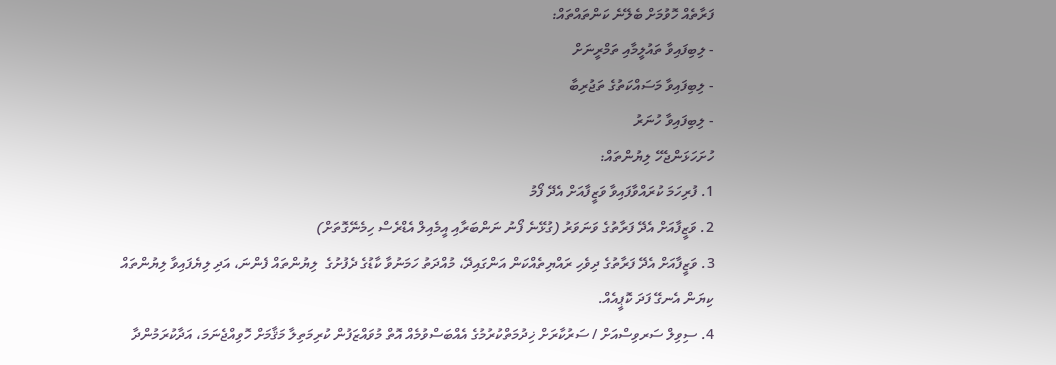ފަރާތެއް ހޮވުމަށް ބެލޭނެ ކަންތައްތައް:
- ލިބިފައިވާ ތައުލީމާއި ތަމްރީނަށް
- ލިބިފައިވާ މަސައްކަތުގެ ތަޖުރިބާ
- ލިބިފައިވާ ހުނަރު
ހުށަހަޅަންޖެހޭ ލިޔުންތައް:
1. ފުރިހަމަ ކުރައްވާފައިވާ ވަޒީފާއަށް އެދޭ ފޯމު
2. ވަޒީފާއަށް އެދޭ ފަރާތުގެ ވަނަވަރު (ގުޅޭނެ ފޯނު ނަންބަރާއި އީމެއިލް އެޑްރެސް ހިމެނޭގޮތަށް)
3. ވަޒީފާއަށް އެދޭ ފަރާތުގެ ދިވެހި ރައްޔިތެއްކަން އަންގައިދޭ، މުއްދަތު ހަމަނުވާ ކާޑުގެ ދެފުށުގެ  ލިޔުންތައް ފެންނަ، އަދި ލިޔެފައިވާ ލިޔުންތައް ކިޔަން އެނގޭ ފަދަ ކޮޕީއެއް.
4. ސިވިލް ސަރވިސްއަށް / ސަރުކާރަށް ޚިދުމަތްކުރުމުގެ އެއްބަސްވުމެއް އޮތް މުވައްޒަފުން ކުރިމަތިލާ މަޤާމަށް ހޮވިއްޖެނަމަ، އަދާކުރަމުންދާ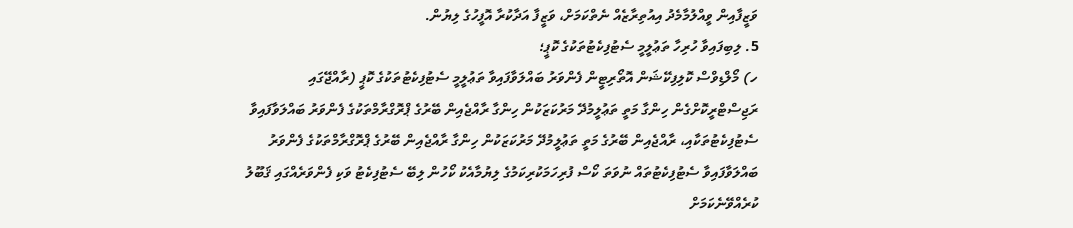ވަޒީފާއިން ވީއްލުމާމެދު އިއުތިރާޒެއް ނެތްކަމަށް، ވަޒީފާ އަދާކުރާ އޮފީހުގެ ލިޔުން.
5. ލިބިފައިވާ ހުރިހާ ތަޢުލީމީ ސެޓުފިކެޓުތަކުގެ ކޮޕީ؛
ހ) މޯލްޑިވްސް ކޮލިފިކޭޝަން އޮތޯރިޓީން ފެންވަރު ބައްލަވާފައިވާ ތަޢުލީމީ ސެޓުފިކެޓުތަކުގެ ކޮޕީ (ރާއްޖޭގައި ރަޖިސްޓްރީކޮށްގެން ހިންގާ މަތީ ތަޢުލީމުދޭ މަރުކަޒަކުން ހިންގާ ރާއްޖެއިން ބޭރުގެ ޕްރޮގްރާމްތަކުގެ ފެންވަރު ބައްލަވާފައިވާ ސެޓުފިކެޓުތަކާއި، ރާއްޖެއިން ބޭރުގެ މަތީ ތަޢުލީމުދޭ މަރުކަޒަކުން ހިންގާ ރާއްޖެއިން ބޭރުގެ ޕްރޮގްރާމްތަކުގެ ފެންވަރު ބައްލަވާފައިވާ ސެޓުފިކެޓުތައް ނުވަތަ ކޯސް ފުރިހަމަކުރިކަމުގެ ލިޔުމާއެކު ކޯހުން ލިބޭ ސެޓުފިކެޓު ވަކި ފެންވަރެއްގައި ޤަބޫލު ކުރެއްވޭނެކަމަށް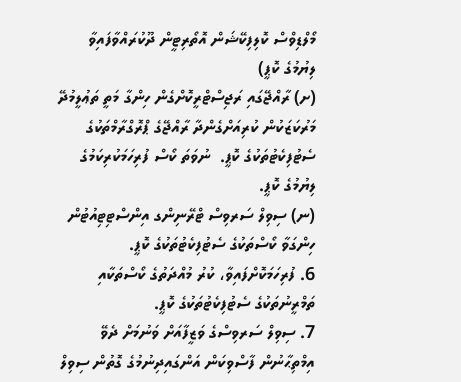މޯލްޑިވްސް ކޮލިފިކޭޝަން އޮތޯރިޓީން ދޫކުރައްވާފައިވާ ލިޔުމުގެ ކޮޕީ)
(ށ) ރާއްޖޭގައި ރަޖިސްޓްރީކޮށްގެން ހިންގާ މަތީ ތަޢުލީމުދޭ މަރުކަޒަކުން ކުރިއަށްގެންދާ ރާއްޖޭގެ ޕްރޮގްރާމްތަކުގެ ސެޓުފިކެޓުތަކުގެ ކޮޕީ.  ނުވަތަ ކޯސް ފުރިހަމަކުރިކަމުގެ ލިޔުމުގެ ކޮޕީ.
(ނ) ސިވިލް ސަރވިސް ޓްރޭނިންގ އިންސްޓިޓިއުޓުން ހިންގަވާ ކޯސްތަކުގެ ސެޓުފިކެޓުތަކުގެ ކޮޕީ.
6. ފުރިހަމަކޮށްފައިވާ، ކުރު މުއްދަތުގެ ކޯސްތަކާއި ތަމްރީނުތަކުގެ ސެޓުފިކެޓުތަކުގެ ކޮޕީ.
7. ސިވިލް ސަރވިސްގެ ވަޒީފާއަށް ވަނުމަށް ދެވޭ އިމްތިޙާނުން ފާސްވިކަން އަންގައިދިނުމުގެ ގޮތުން ސިވިލް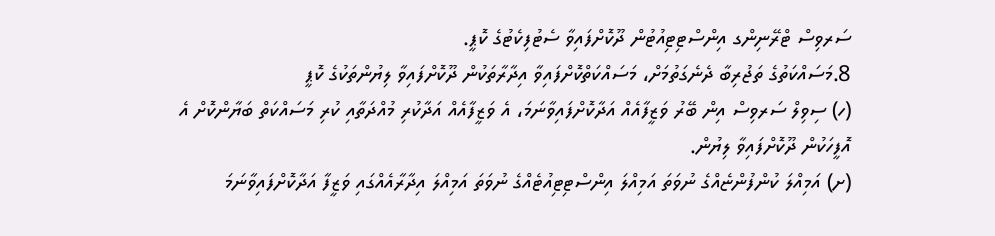ސަރވިސް ޓްރޭނިންގ އިންސްޓިޓިއުޓުން ދޫކޮށްފައިވާ ސެޓުފިކެޓުގެ ކޮޕީ.
8.މަސައްކަތުގެ ތަޖުރިބާ ދެނެގަތުމަށް، މަސައްކަތްކޮށްފައިވާ އިދާރާތަކުން ދޫކޮށްފައިވާ ލިޔުންތަކުގެ ކޮޕީ
(ހ) ސިވިލް ސަރވިސް އިން ބޭރު ވަޒީފާއެއް އަދާކޮށްފައިވާނަމަ، އެ ވަޒީފާއެއް އަދާކުރި މުއްދަތާއި ކުރި މަސައްކަތް ބަޔާންކޮށް އެ އޮފީހަކުން ދޫކޮށްފައިވާ ލިޔުން.
(ށ) އަމިއްލަ ކުންފުންޏެއްގެ ނުވަތަ އަމިއްލަ އިންސްޓިޓިއުޓެއްގެ ނުވަތަ އަމިއްލަ އިދާރާއެއްގައި ވަޒީފާ އަދާކޮށްފައިވާނަމަ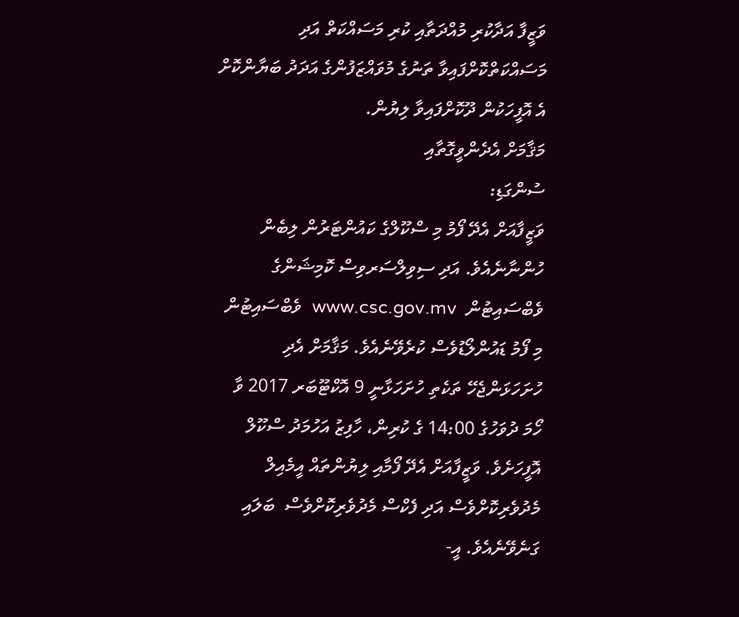ވަޒީފާ އަދާކުރި މުއްދަތާއި ކުރި މަސައްކަތް އަދި މަސައްކަތްކޮށްފައިވާ ތަނުގެ މުވައްޒަފުންގެ އަދަދު ބަޔާންކޮށް އެ އޮފީހަކުން ދޫކޮށްފައިވާ ލިޔުން.
މަޤާމަށް އެދެންވީގޮތާއި
ސުންގަޑި:
ވަޒީފާއަށް އެދޭ ފޯމު މި ސްކޫލްގެ ކައުންޓަރުން ލިބެން ހުންނާނެއެވެ. އަދި ސިވިލްސަރވިސް ކޮމިޝަންގެ ވެބްސައިޓުން  www.csc.gov.mv  ވެބްސައިޓުން މި ފޯމު ޑައުންލޯޑުވެސް ކުރެވޭނެއެވެ. މަޤާމަށް އެދި ހުށަހަޅަންޖެހޭ ތަކެތި ހުށަހަޅާނީ 9 އޮކްޓޫބަރ 2017 ވާ ހޯމަ ދުވަހުގެ 14:00 ގެ ކުރިން، ހާފިޒު އަހުމަދު ސްކޫލް އޮފީހަށެވެ. ވަޒީފާއަށް އެދޭ ފޯމާއި ލިޔުންތައް އީމެއިލް މެދުވެރިކޮށްވެސް އަދި ފެކްސް މެދުވެރިކޮށްވެސް  ބަލައި ގަނެވޭނެއެވެ. އީ-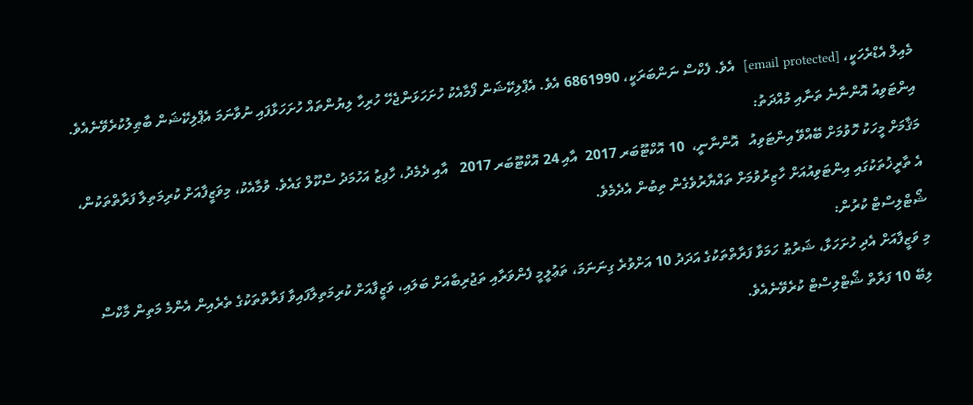މެއިލް އެޑްރެހަކީ، [email protected]  އެވެ. ފެކްސް ނަންބަރަކީ، 6861990 އެވެ. އެޕްލިކޭޝަން ފޯމާއެކު ހުށަހަޅަންޖެހޭ ހުރިހާ ލިޔުންތައް ހުށަހަޅާފައި ނުވާނަމަ އެޕްލިކޭޝަން ބާޠިލުކުރެވޭނެއެވެ.
އިންޓަވިއު އޮންނާނެ ތަނާއި މުއްދަތު:
މަޤާމަށް މީހަކު ހޮވުމަށް ބޭއްވޭ އިންޓަވިއު   އޮންނާނީ،  10 އޮކްޓޫބަރ 2017  އާއި 24 އޮކްޓޫބަރ 2017   އާއި ދެމެދު، ހާފިޒު އަހުމަދު ސްކޫލް ގައެވެ. ވުމާއެކު، މިވަޒީފާއަށް ކުރިމަތިލާ ފަރާތްތަކުން، އެ ތާރީޚުތަކުގައި އިންޓަވިއުއަށް ހާޒިރުވުމަށް ތައްޔާރުވެގެން ތިބުން އެދެމެވެ.
ޝޯޓްލިސްޓް ކުރުން:
މި ވަޒީފާއަށް އެދި ހުށަހަޅާ، ޝަރުޠު ހަމަވާ ފަރާތްތަކުގެ އަދަދު 10 އަށްވުރެ ގިނަނަމަ، ތަޢުލީމީ ފެންވަރާއި ތަޖުރިބާއަށް ބަލައި، ވަޒީފާއަށް ކުރިމަތިލާފައިވާ ފަރާތްތަކުގެ ތެރެއިން އެންމެ މަތިން މާކްސް ލިބޭ 10 ފަރާތް ޝޯޓްލިސްޓް ކުރެވޭނެއެވެ.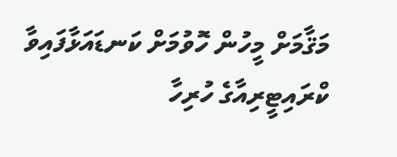މަޤާމަށް މީހުން ހޮވުމަށް ކަނޑައަޅާފައިވާ ކްރައިޓީރިއާގެ ހުރިހާ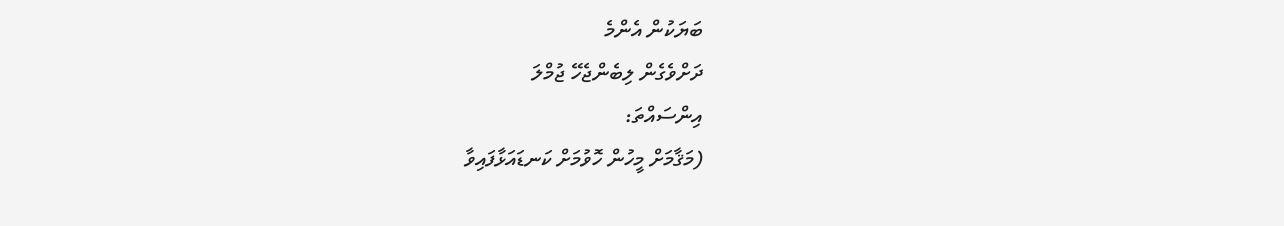ބަޔަކުން އެންމެ
ދަށްވެގެން ލިބެންޖެހޭ ޖުމްލަ
އިންސައްތަ:
(މަޤާމަށް މީހުން ހޮވުމަށް ކަނޑައަޅާފައިވާ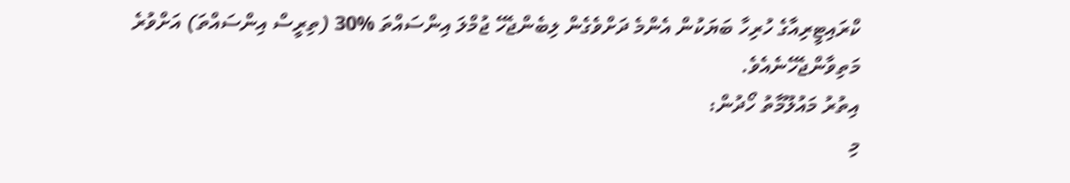ކްރައިޓީރިއާގެ ހުރިހާ ބަޔަކުން އެންމެ ދަށްވެގެން ލިބެންޖެހޭ ޖުމްލަ އިންސައްތަ %30 (ތިރީސް އިންސައްތަ) އަށްވުރެ މަތިވާންޖެހޭނެއެވެ.
އިތުރު މައުލޫމާތު ހޯދުން:
މި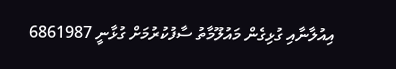އިއުލާނާއި ގުޅިގެން މައުލޫމާތު ސާފުކުރުމަށް ގުޅާނީ 6861987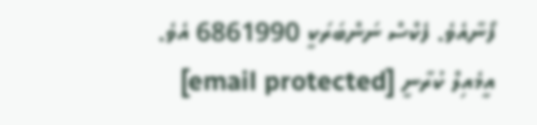ފޯނާއެވެ. ފެކްސް ނަންބަރަކީ 6861990 އެވެ. އީމެއިލް ކުރާނީ [email protected]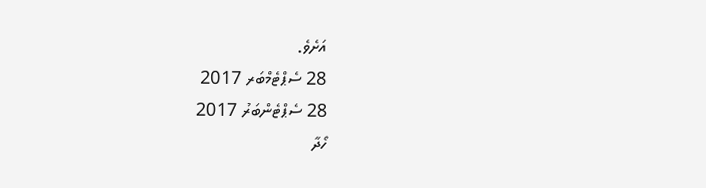އަށެވެ.
28 ސެޕްޓެމްބަރ 2017
28 ސެޕްޓެންބަރު 2017
ހޯދާ